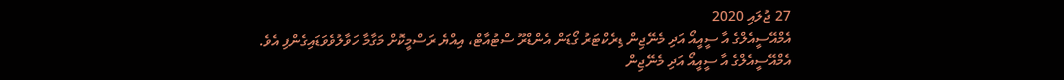27 ޖުލައި 2020
އެމްއޭސީއެލްގެ އާ ސީއީއޯ އަދި މެނޭޖިން ޑިރެކްޓަރު ގޯޑަން އެންޑްރޫ ސްޓުއާޓް، އިއްޔެ ރަސްމީކޮށް މަގާމާ ހަވާލުވެވަޑައިގެންފި އެވެ.
އެމްއޭސީއެލްގެ އާ ސީއީއޯ އަދި މެނޭޖިން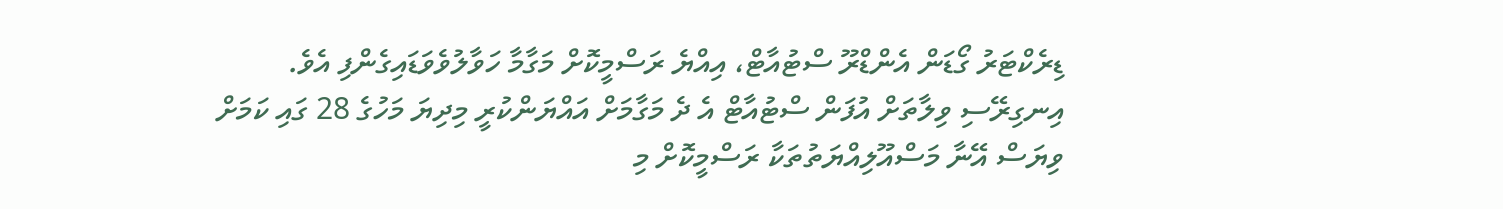ޑިރެކްޓަރު ގޯޑަން އެންޑްރޫ ސްޓުއާޓް، އިއްޔެ ރަސްމީކޮށް މަގާމާ ހަވާލުވެވަޑައިގެންފި އެވެ.
އިނގިރޭސި ވިލާތަށް އުފަން ސްޓުއާޓް އެ ދެ މަގާމަށް އައްޔަންކުރީ މިދިޔަ މަހުގެ 28 ގައި ކަމަށް ވިޔަސް އޭނާ މަސްއޫލިއްޔަތުތަކާ ރަސްމީކޮށް މި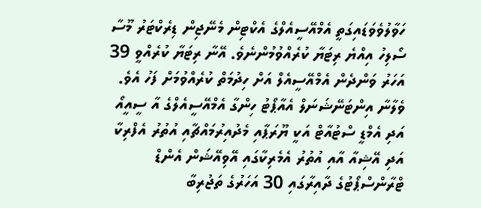ހަވާލުވެވަޑައިގަތީ އެމްއޭސީއެލްގެ އެކްޓިން މެނޭޖިން ޑިރެކްޓަރު މޫސާ ސޯލިހު އިއްޔެ ރިޓަޔާ ކުރެއްވުމުންނެވެ. އޭނާ ރިޓަޔާ ކުރެއްވީ 39 އަހަރު ވަންދެން އެމްއޭސީއެލް އަށް ހިދުމަތް ކުރެއްވުމަށް ފަހު އެވެ.
ވެލާނާ އިންޓަނޭޝަނަލް އެއާޕޯޓު ހިންގާ އެމްއޭސީއެލްގެ އާ ސީއީއޯ އަދި އެމްޑީ ސްޓުއާޓް އަކީ ޔޫރަޕާއި މެދުއިރުމައްޗާއި އުތުރު އެފްރިކާ އަދި އޭޝިއާ އާއި އުތުރު އެމެރިކާގައި އޭވިއޭޝަން އެންޑް ޓްރާންސްޕޯޓުގެ ދާއިރާގައި 30 އަހަރުގެ ތަޖުރިބާ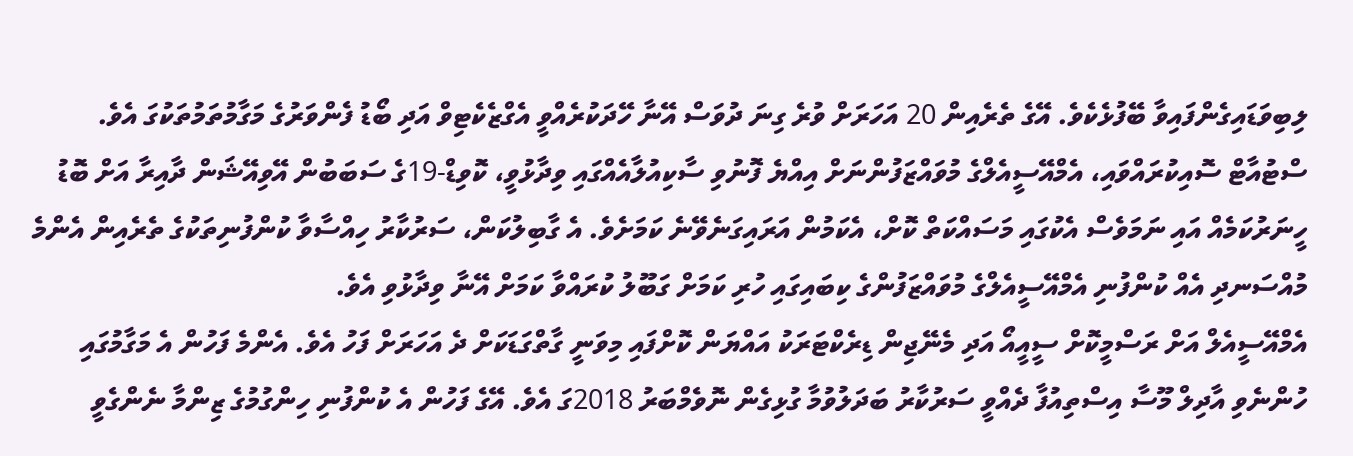ލިބިވަޑައިގެންފައިވާ ބޭފުޅެކެވެ. އޭގެ ތެރެއިން 20 އަހަރަށް ވުރެ ގިނަ ދުވަސް އޭނާ ހޭދަކުރެއްވީ އެގްޒެކެޓިވް އަދި ބޯޑު ފެންވަރުގެ މަގާމުތަމުތަކުގަ އެވެ.
ސްޓުއާޓް ސޮއިކުރައްވައި، އެމްއޭސީއެލްގެ މުވައްޒަފުންނަށް އިއްޔެ ފޮނުވި ސާކިއުލާއެއްގައި ވިދާޅުވީ، ކޮވިޑް-19ގެ ސަބަބުން އޭވިއޭޝަން ދާއިރާ އަށް ބޮޑު ހީނަރުކަމެއް އައި ނަމަވެސް އެކުގައި މަސައްކަތް ކޮށް، އެކަމުން އަރައިގަނެވޭނެ ކަމަށެވެ. އެ ގާބިލުކަން، ސަރުކާރު ހިއްސާވާ ކުންފުނިތަކުގެ ތެރެއިން އެންމެ މުއްސަނދި އެއް ކުންފުނި އެމްއޭސީއެލްގެ މުވައްޒަފުންގެ ކިބައިގައި ހުރި ކަމަށް ގަބޫލު ކުރައްވާ ކަމަށް އޭނާ ވިދާޅުވި އެވެ.
އެމްއޭސީއެލް އަށް ރަސްމީކޮށް ސީއީއޯ އަދި މެނޭޖިން ޑިރެކްޓަރަކު އައްޔަން ކޮށްފައި މިވަނީ ގާތްގަޑަކަށް ދެ އަހަރަށް ފަހު އެވެ. އެންމެ ފަހުން އެ މަގާމުގައި ހުންނެވި އާދިލް މޫސާ އިސްތިއުފާ ދެއްވީ ސަރުކާރު ބަދަލުވުމާ ގުޅިގެން ނޮވެމްބަރު 2018ގަ އެވެ. އޭގެ ފަހުން އެ ކުންފުނި ހިންގުމުގެ ޒިންމާ ނެންގެވީ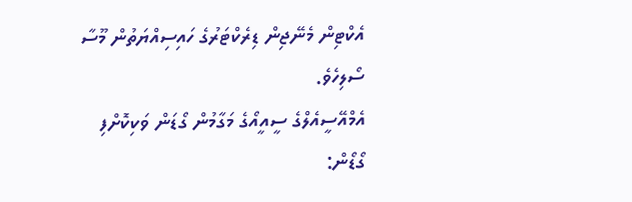އެކްޓިން މެނޭޖިން ޑިރެކްޓަރުގެ ހައިސިއްޔަތުން މޫސާ ސޯލިހެވެ.
އެމްއޭސީއެލްގެ ސީއީއޯގެ މަގާމުން ގޯޑަން ވަކިކޮށްފި
ގޯޑޯން: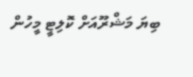ބިޔަ މަޝްރޫއަށް ކޮލިޓީ މީހުން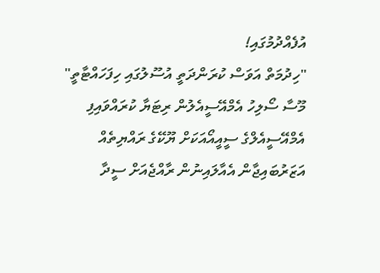އުފެއްދުމުގައި!
"ހިދުމަތް އަވަސް ކުރަންދަތީ އުސޫލުގައި ހިފަހައްޓާތީ"
މޫސާ ސޯލިހު އެމްއޭސީއެލުން ރިޓަޔާ ކުރައްވައިފި
އެމްއޭސީއެލްގެ ސީއީއޯއަކަށް ޔޫކޭގެ ރައްޔިތެއް
އަޒަރުބައިޖާން އެއާލައިނުން ރާއްޖެއަށް ސީދާ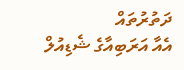ދަތުރުތައް
އެއާ އަރަބިއާގެ ޝެޑިއުލް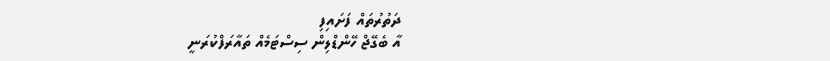ދަތުރުތައް ފަށައިފި
އާ ބެގޭޖް ހޭންޑްލިން ސިސްޓަމެއް ތައާރަފްކުރަނީ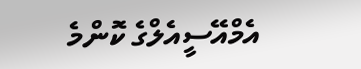އެމްއޭސީއެލްގެ ކޮންމެ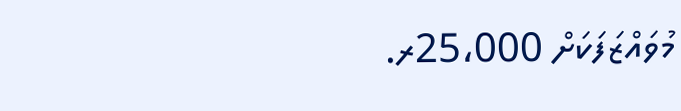މުވައްޒަފަކަށް 25،000ރ.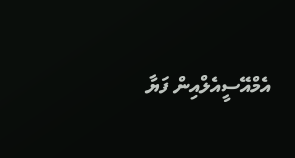އެމްއޭސީއެލްއިން ފަޔާ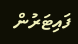ފައިޓަރުން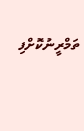ތަމްރީނުކޮށްފި